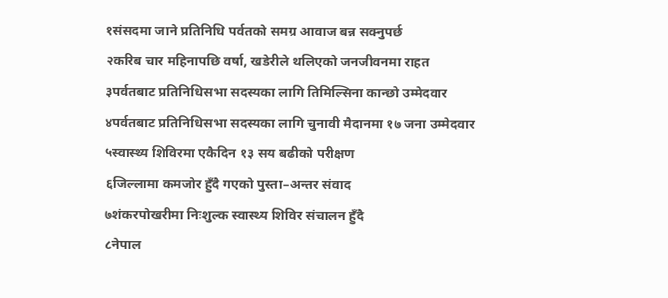१संसदमा जाने प्रतिनिधि पर्वतको समग्र आवाज बन्न सक्नुपर्छ
२करिब चार महिनापछि वर्षा, खडेरीले थलिएको जनजीवनमा राहत
३पर्वतबाट प्रतिनिधिसभा सदस्यका लागि तिमिल्सिना कान्छो उम्मेदवार
४पर्वतबाट प्रतिनिधिसभा सदस्यका लागि चुनावी मैदानमा १७ जना उम्मेदवार
५स्वास्थ्य शिविरमा एकैदिन १३ सय बढीको परीक्षण
६जिल्लामा कमजोर हुँदै गएको पुस्ता–अन्तर संवाद
७शंकरपोखरीमा निःशुल्क स्वास्थ्य शिविर संचालन हुँदै
८नेपाल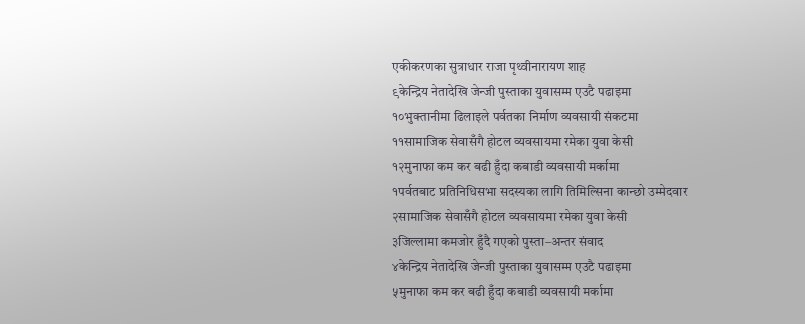एकीकरणका सुत्राधार राजा पृथ्वीनारायण शाह
९केन्द्रिय नेतादेखि जेन्जी पुस्ताका युवासम्म एउटै पढाइमा
१०भुक्तानीमा ढिलाइले पर्वतका निर्माण व्यवसायी संकटमा
११सामाजिक सेवासँगै होटल व्यवसायमा रमेका युवा केसी
१२मुनाफा कम कर बढी हुँदा कबाडी व्यवसायी मर्कामा
१पर्वतबाट प्रतिनिधिसभा सदस्यका लागि तिमिल्सिना कान्छो उम्मेदवार
२सामाजिक सेवासँगै होटल व्यवसायमा रमेका युवा केसी
३जिल्लामा कमजोर हुँदै गएको पुस्ता–अन्तर संवाद
४केन्द्रिय नेतादेखि जेन्जी पुस्ताका युवासम्म एउटै पढाइमा
५मुनाफा कम कर बढी हुँदा कबाडी व्यवसायी मर्कामा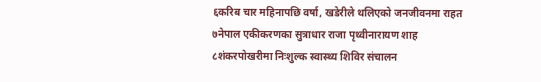६करिब चार महिनापछि वर्षा, खडेरीले थलिएको जनजीवनमा राहत
७नेपाल एकीकरणका सुत्राधार राजा पृथ्वीनारायण शाह
८शंकरपोखरीमा निःशुल्क स्वास्थ्य शिविर संचालन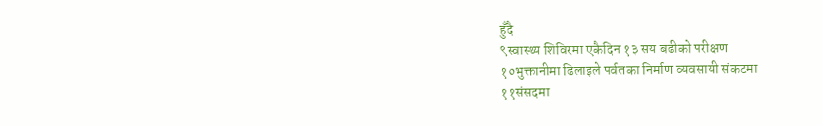हुँदै
९स्वास्थ्य शिविरमा एकैदिन १३ सय बढीको परीक्षण
१०भुक्तानीमा ढिलाइले पर्वतका निर्माण व्यवसायी संकटमा
११संसदमा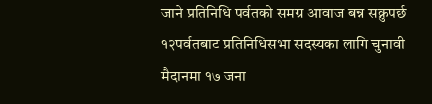जाने प्रतिनिधि पर्वतको समग्र आवाज बन्न सक्नुपर्छ
१२पर्वतबाट प्रतिनिधिसभा सदस्यका लागि चुनावी मैदानमा १७ जना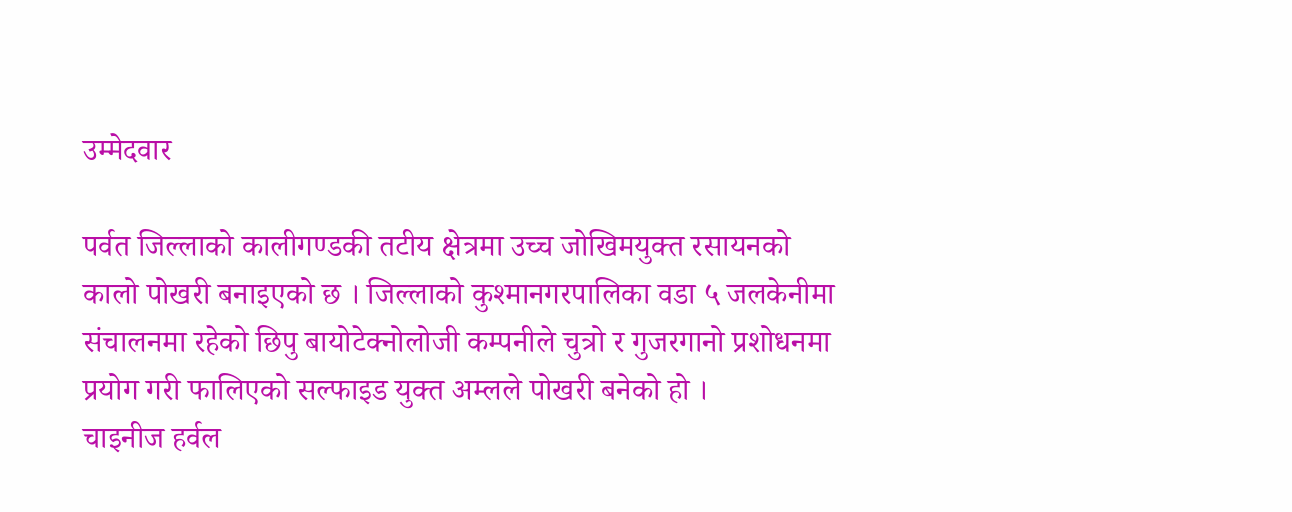उम्मेदवार

पर्वत जिल्लाको कालीगण्डकी तटीय क्षेत्रमा उच्च जोखिमयुक्त रसायनको कालो पोखरी बनाइएको छ । जिल्लाको कुश्मानगरपालिका वडा ५ जलकेनीमा संचालनमा रहेको छिपु बायोटेक्नोलोजी कम्पनीले चुत्रो र गुजरगानो प्रशोधनमा प्रयोग गरी फालिएको सल्फाइड युक्त अम्लले पोखरी बनेको हो ।
चाइनीज हर्वल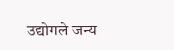उद्योगले जन्य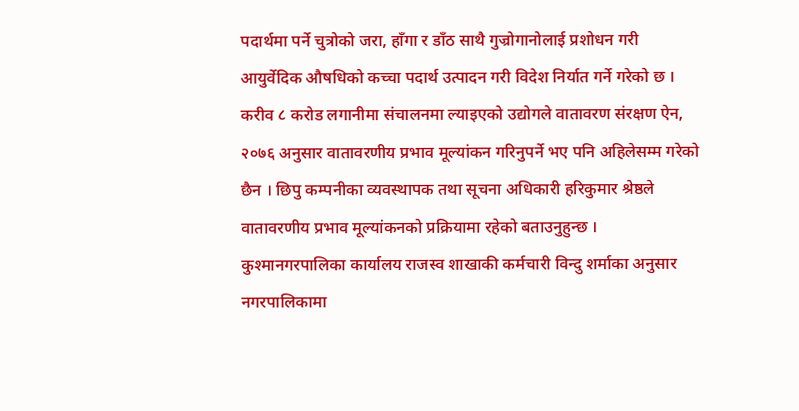पदार्थमा पर्ने चुत्रोको जरा, हाँगा र डाँठ साथै गुज्रोगानोलाई प्रशोधन गरी आयुर्वेदिक औषधिको कच्चा पदार्थ उत्पादन गरी विदेश निर्यात गर्ने गरेको छ । करीव ८ करोड लगानीमा संचालनमा ल्याइएको उद्योगले वातावरण संरक्षण ऐन, २०७६ अनुसार वातावरणीय प्रभाव मूल्यांकन गरिनुपर्ने भए पनि अहिलेसम्म गरेको छैन । छिपु कम्पनीका व्यवस्थापक तथा सूचना अधिकारी हरिकुमार श्रेष्ठले वातावरणीय प्रभाव मूल्यांकनको प्रक्रियामा रहेको बताउनुहुन्छ ।
कुश्मानगरपालिका कार्यालय राजस्व शाखाकी कर्मचारी विन्दु शर्माका अनुसार नगरपालिकामा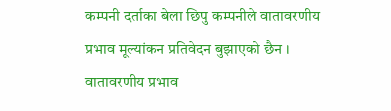कम्पनी दर्ताका बेला छिपु कम्पनीले वातावरणीय प्रभाव मूल्यांकन प्रतिवेदन बुझाएको छैन । वातावरणीय प्रभाव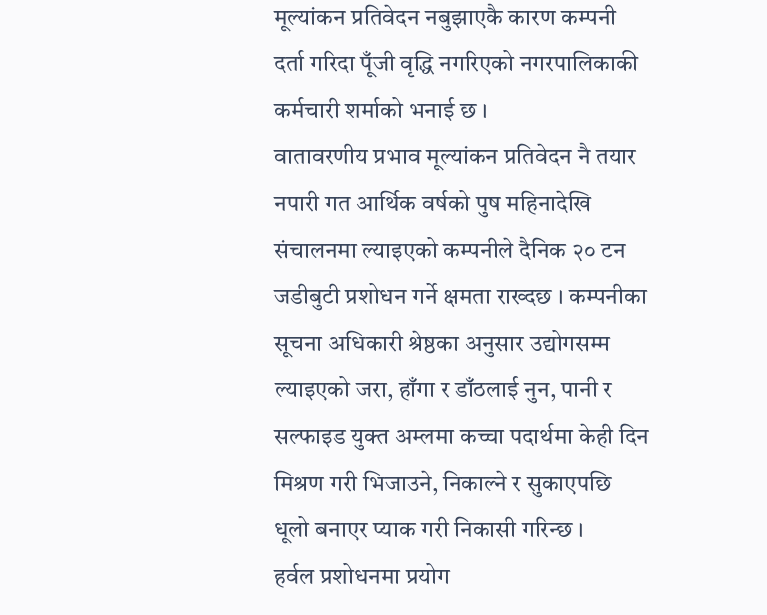मूल्यांकन प्रतिवेदन नबुझाएकै कारण कम्पनी दर्ता गरिदा पूँजी वृद्धि नगरिएको नगरपालिकाकी कर्मचारी शर्माको भनाई छ ।
वातावरणीय प्रभाव मूल्यांकन प्रतिवेदन नै तयार नपारी गत आर्थिक वर्षको पुष महिनादेखि संचालनमा ल्याइएको कम्पनीले दैनिक २० टन जडीबुटी प्रशोधन गर्ने क्षमता राख्दछ । कम्पनीका सूचना अधिकारी श्रेष्ठका अनुसार उद्योगसम्म ल्याइएको जरा, हाँगा र डाँठलाई नुन, पानी र सल्फाइड युक्त अम्लमा कच्चा पदार्थमा केही दिन मिश्रण गरी भिजाउने, निकाल्ने र सुकाएपछि धूलो बनाएर प्याक गरी निकासी गरिन्छ ।
हर्वल प्रशोधनमा प्रयोग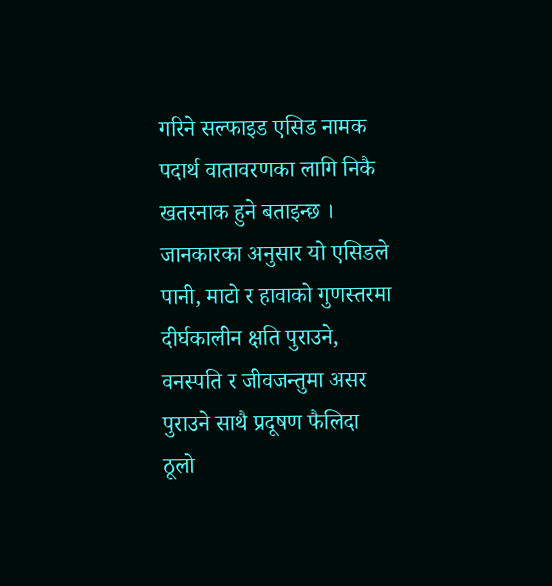गरिने सल्फाइड एसिड नामक पदार्थ वातावरणका लागि निकै खतरनाक हुने बताइन्छ । जानकारका अनुसार यो एसिडले पानी, माटो र हावाको गुणस्तरमा दीर्घकालीन क्षति पुराउने, वनस्पति र जीवजन्तुमा असर पुराउने साथै प्रदूषण फैलिदा ठूलो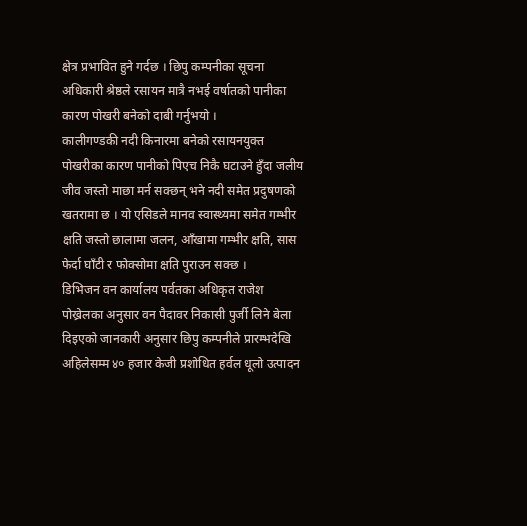क्षेत्र प्रभावित हुने गर्दछ । छिपु कम्पनीका सूचना अधिकारी श्रेष्ठले रसायन मात्रै नभई वर्षातको पानीका कारण पोखरी बनेको दाबी गर्नुभयो ।
कालीगण्डकी नदी किनारमा बनेको रसायनयुक्त पोखरीका कारण पानीको पिएच निकै घटाउने हुँदा जलीय जीव जस्तो माछा मर्न सक्छन् भने नदी समेत प्रदुषणको खतरामा छ । यो एसिडले मानव स्वास्थ्यमा समेत गम्भीर क्षति जस्तो छालामा जलन, आँखामा गम्भीर क्षति, सास फेर्दा घाँटी र फोक्सोमा क्षति पुराउन सक्छ ।
डिभिजन वन कार्यालय पर्वतका अधिकृत राजेश पोख्रेलका अनुसार वन पैदावर निकासी पुर्जी लिने बेला दिइएको जानकारी अनुसार छिपु कम्पनीले प्रारम्भदेखि अहिलेसम्म ४० हजार केजी प्रशोधित हर्वल धूलो उत्पादन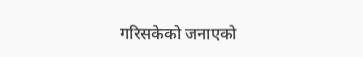गरिसकेको जनाएको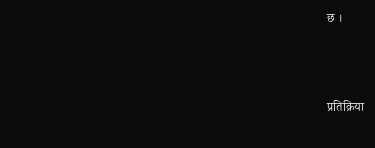छ ।



प्रतिक्रिया